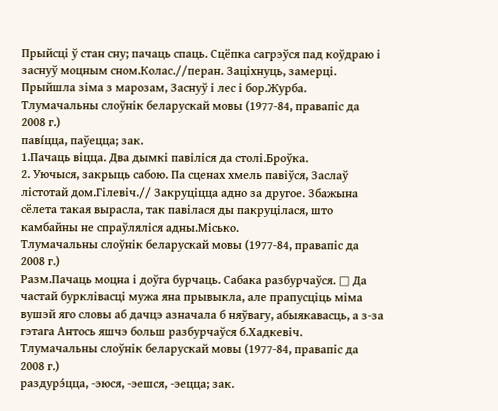Прыйсці ў стан сну; пачаць спаць. Сцёпка сагрэўся пад коўдраю і заснуў моцным сном.Колас.//перан. Заціхнуць, замерці. Прыйшла зіма з марозам, Заснуў і лес і бор.Журба.
Тлумачальны слоўнік беларускай мовы (1977-84, правапіс да 2008 г.)
паві́цца, паўецца; зак.
1.Пачаць віцца. Два дымкі павіліся да столі.Броўка.
2. Уючыся, закрыць сабою. Па сценах хмель павіўся, Заслаў лістотай дом.Гілевіч.// Закруціцца адно за другое. Збажына сёлета такая вырасла, так павілася ды пакруцілася, што камбайны не спраўляліся адны.Місько.
Тлумачальны слоўнік беларускай мовы (1977-84, правапіс да 2008 г.)
Разм.Пачаць моцна і доўга бурчаць. Сабака разбурчаўся. □ Да частай бурклівасці мужа яна прывыкла, але прапусціць міма вушэй яго словы аб дачцэ азначала б няўвагу, абыякавасць, а з-за гэтага Антось яшчэ больш разбурчаўся б.Хадкевіч.
Тлумачальны слоўнік беларускай мовы (1977-84, правапіс да 2008 г.)
раздурэ́цца, ‑эюся, ‑эешся, ‑эецца; зак.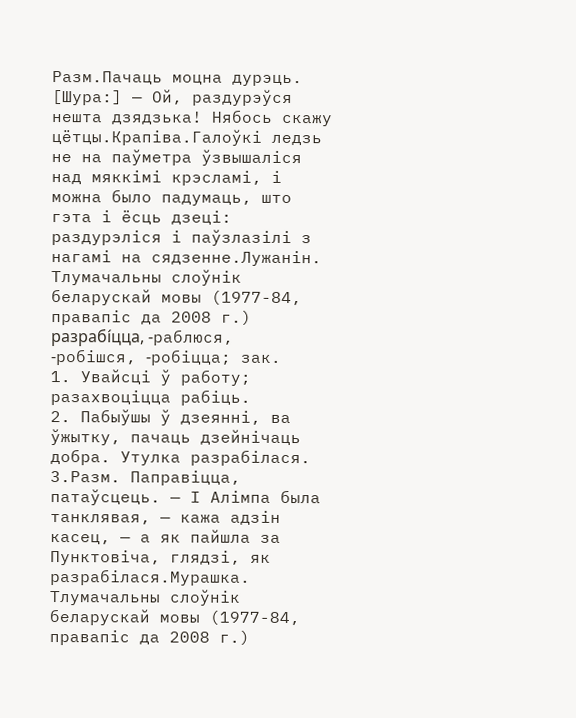Разм.Пачаць моцна дурэць. [Шура:] — Ой, раздурэўся нешта дзядзька! Нябось скажу цётцы.Крапіва.Галоўкі ледзь не на паўметра ўзвышаліся над мяккімі крэсламі, і можна было падумаць, што гэта і ёсць дзеці: раздурэліся і паўзлазілі з нагамі на сядзенне.Лужанін.
Тлумачальны слоўнік беларускай мовы (1977-84, правапіс да 2008 г.)
разрабі́цца, ‑раблюся, ‑робішся, ‑робіцца; зак.
1. Увайсці ў работу; разахвоціцца рабіць.
2. Пабыўшы ў дзеянні, ва ўжытку, пачаць дзейнічаць добра. Утулка разрабілася.
3.Разм. Паправіцца, патаўсцець. — І Алімпа была танклявая, — кажа адзін касец, — а як пайшла за Пунктовіча, глядзі, як разрабілася.Мурашка.
Тлумачальны слоўнік беларускай мовы (1977-84, правапіс да 2008 г.)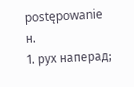postępowanie
н.
1. рух наперад;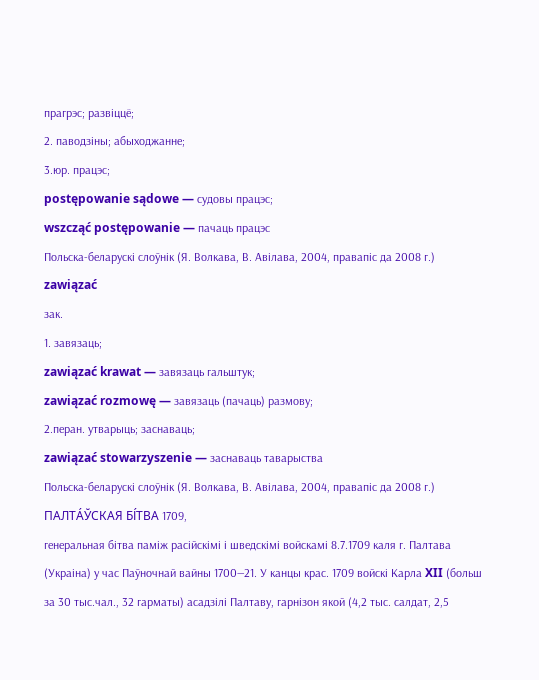прагрэс; развіццё;
2. паводзіны; абыходжанне;
3.юр. працэс;
postępowanie sądowe — судовы працэс;
wszcząć postępowanie — пачаць працэс
Польска-беларускі слоўнік (Я. Волкава, В. Авілава, 2004, правапіс да 2008 г.)
zawiązać
зак.
1. завязаць;
zawiązać krawat — завязаць гальштук;
zawiązać rozmowę — завязаць (пачаць) размову;
2.перан. утварыць; заснаваць;
zawiązać stowarzyszenie — заснаваць таварыства
Польска-беларускі слоўнік (Я. Волкава, В. Авілава, 2004, правапіс да 2008 г.)
ПАЛТА́ЎСКАЯ БІ́ТВА 1709,
генеральная бітва паміж расійскімі і шведскімі войскамі 8.7.1709 каля г. Палтава (Украіна) у час Паўночнай вайны 1700—21. У канцы крас. 1709 войскі Карла XII (больш за 30 тыс.чал., 32 гарматы) асадзілі Палтаву, гарнізон якой (4,2 тыс. салдат, 2,5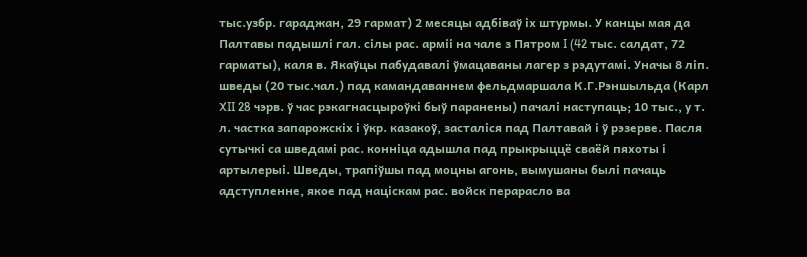тыс.узбр. гараджан, 29 гармат) 2 месяцы адбіваў іх штурмы. У канцы мая да Палтавы падышлі гал. сілы рас. арміі на чале з Пятром I (42 тыс. салдат, 72 гарматы), каля в. Якаўцы пабудавалі ўмацаваны лагер з рэдутамі. Уначы 8 ліп. шведы (20 тыс.чал.) пад камандаваннем фельдмаршала К.Г.Рэншыльда (Карл XII 28 чэрв. ў час рэкагнасцыроўкі быў паранены) пачалі наступаць; 10 тыс., у т. л. частка запарожскіх і ўкр. казакоў, засталіся пад Палтавай і ў рэзерве. Пасля сутычкі са шведамі рас. конніца адышла пад прыкрыццё сваёй пяхоты і артылерыі. Шведы, трапіўшы пад моцны агонь, вымушаны былі пачаць адступленне, якое пад націскам рас. войск перарасло ва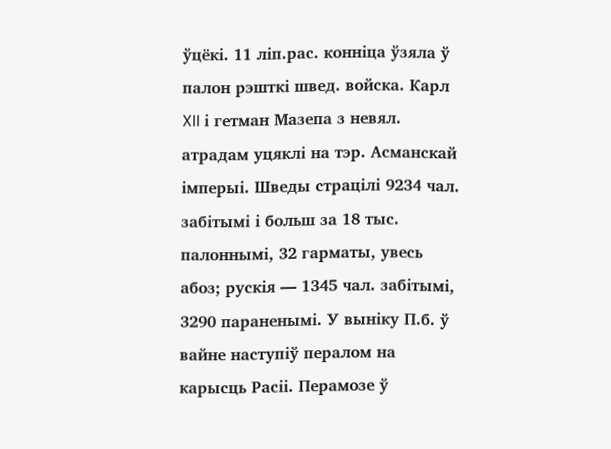ўцёкі. 11 ліп.рас. конніца ўзяла ў палон рэшткі швед. войска. Карл XII і гетман Мазепа з невял. атрадам уцяклі на тэр. Асманскай імперыі. Шведы страцілі 9234 чал. забітымі і больш за 18 тыс. палоннымі, 32 гарматы, увесь абоз; рускія — 1345 чал. забітымі, 3290 параненымі. У выніку П.б. ў вайне наступіў пералом на карысць Расіі. Перамозе ў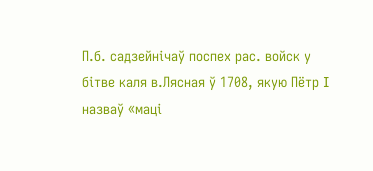П.б. садзейнічаў поспех рас. войск у бітве каля в.Лясная ў 1708, якую Пётр I назваў «маці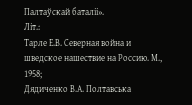Палтаўскай баталіі».
Літ.:
Тарле Е.В. Северная война и шведское нашествие на Россию. М., 1958;
Дядиченко В.А. Полтавська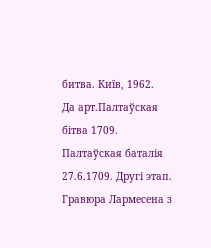битва. Київ, 1962.
Да арт.Палтаўская бітва 1709. Палтаўская баталія 27.6.1709. Другі этап. Гравюра Лармесена з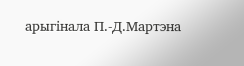арыгінала П.-Д.Мартэна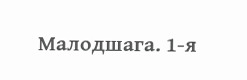Малодшага. 1-я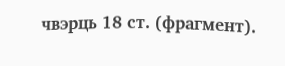чвэрць 18 ст. (фрагмент).